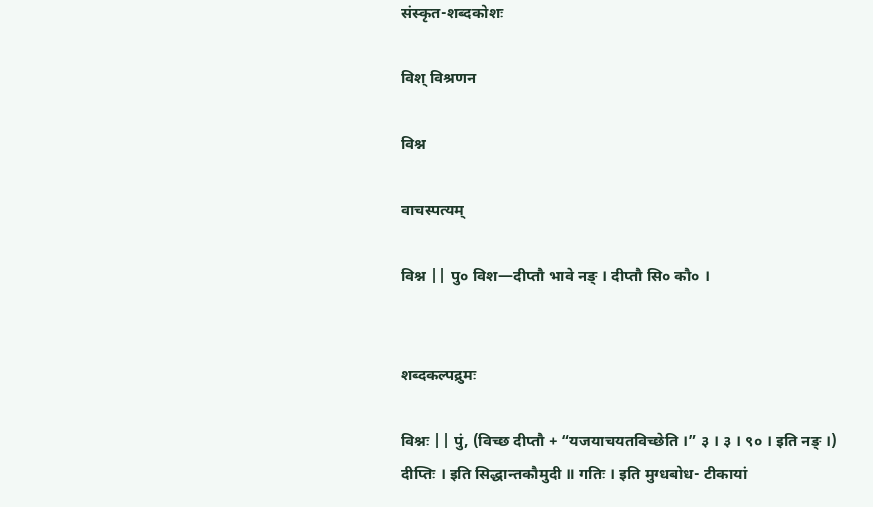संस्कृत-शब्दकोशः

विश् विश्रणन

विश्न

वाचस्पत्यम्

विश्न || पु० विश—दीप्तौ भावे नङ् । दीप्तौ सि० कौ० ।


शब्दकल्पद्रुमः

विश्नः || पुं, (विच्छ दीप्तौ + “यजयाचयतविच्छेति ।” ३ । ३ । ९० । इति नङ् ।)
दीप्तिः । इति सिद्धान्तकौमुदी ॥ गतिः । इति मुग्धबोध- टीकायां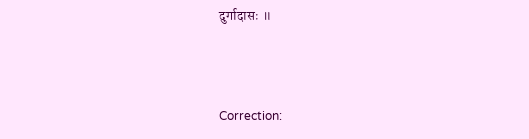दुर्गादासः ॥



Correction: